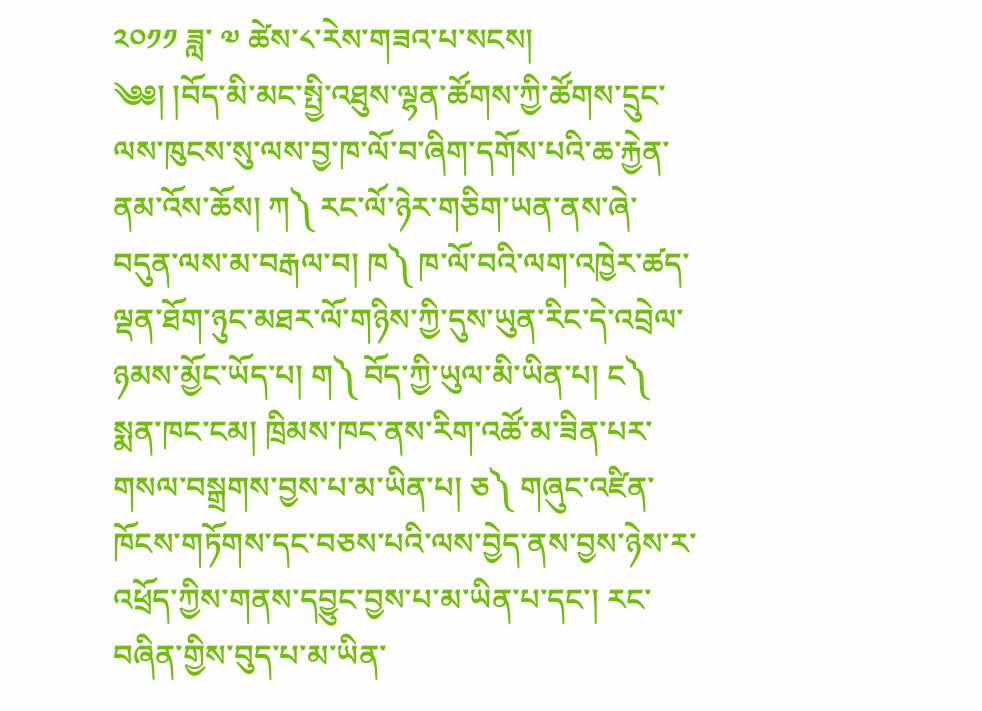༢༠༡༡ ཟླ་ ༧ ཚེས་༨་རེས་གཟའ་པ་སངས།
༄༅། །བོད་མི་མང་སྤྱི་འཐུས་ལྷན་ཚོགས་ཀྱི་ཚོགས་དྲུང་ལས་ཁུངས་སུ་ལས་བྱ་ཁ་ལོ་བ་ཞིག་དགོས་པའི་ཆ་རྐྱེན་ནམ་འོས་ཆོས། ཀ༽ རང་ལོ་ཉེར་གཅིག་ཡན་ནས་ཞེ་བདུན་ལས་མ་བརྒལ་བ། ཁ༽ ཁ་ལོ་བའི་ལག་འཁྱེར་ཚད་ལྡན་ཐོག་ཉུང་མཐར་ལོ་གཉིས་ཀྱི་དུས་ཡུན་རིང་དེ་འབྲེལ་ཉམས་མྱོང་ཡོད་པ། ག༽ བོད་ཀྱི་ཡུལ་མི་ཡིན་པ། ང༽ སྨན་ཁང་ངམ། ཁྲིམས་ཁང་ནས་རིག་འཚོ་མ་ཟིན་པར་གསལ་བསྒྲགས་བྱས་པ་མ་ཡིན་པ། ཅ༽ གཞུང་འཛིན་ཁོངས་གཏོགས་དང་བཅས་པའི་ལས་བྱེད་ནས་བྱས་ཉེས་ར་འཕྲོད་ཀྱིས་གནས་དབྱུང་བྱས་པ་མ་ཡིན་པ་དང་། རང་བཞིན་གྱིས་བུད་པ་མ་ཡིན་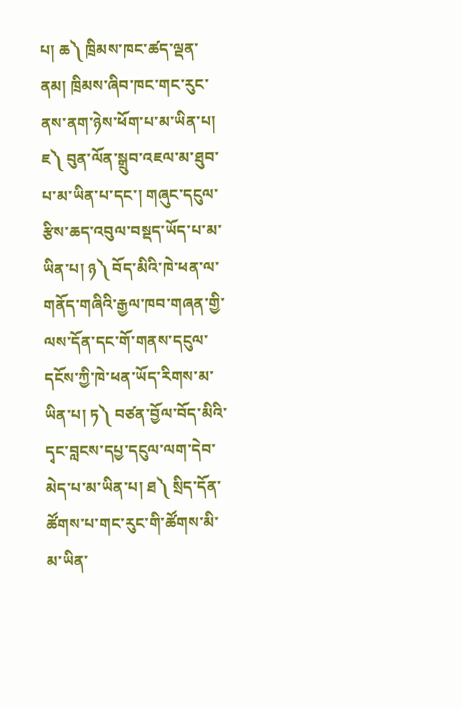པ། ཆ༽ ཁྲིམས་ཁང་ཚད་ལྡན་ནམ། ཁྲིམས་ཞིབ་ཁང་གང་རུང་ནས་ནག་ཉེས་ཕོག་པ་མ་ཡིན་པ། ཇ༽ བུན་ལོན་སྒྲུབ་འཇལ་མ་ཐུབ་པ་མ་ཡིན་པ་དང་། གཞུང་དངུལ་རྩིས་ཆད་འབུལ་བསྡད་ཡོད་པ་མ་ཡིན་པ། ཉ༽ བོད་མིའི་ཁེ་ཕན་ལ་གནོད་གཞིའི་རྒྱལ་ཁབ་གཞན་གྱི་ལས་དོན་དང་གོ་གནས་དངུལ་དངོས་ཀྱི་ཁེ་ཕན་ཡོད་རིགས་མ་ཡིན་པ། ཏ༽ བཙན་བྱོལ་བོད་མིའི་དྭང་བླངས་དཔྱ་དངུལ་ལག་དེབ་མེད་པ་མ་ཡིན་པ། ཐ༽ སྲིད་དོན་ཚོགས་པ་གང་རུང་གི་ཚོགས་མི་མ་ཡིན་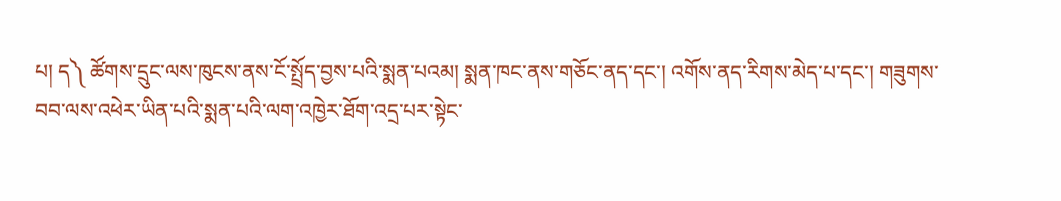པ། ད༽ ཚོགས་དྲུང་ལས་ཁུངས་ནས་ངོ་སྤྲོད་བྱས་པའི་སྨན་པའམ། སྨན་ཁང་ནས་གཅོང་ནད་དང་། འགོས་ནད་རིགས་མེད་པ་དང་། གཟུགས་བབ་ལས་འཕེར་ཡིན་པའི་སྨན་པའི་ལག་འཁྱེར་ཐོག་འདྲ་པར་སྟེང་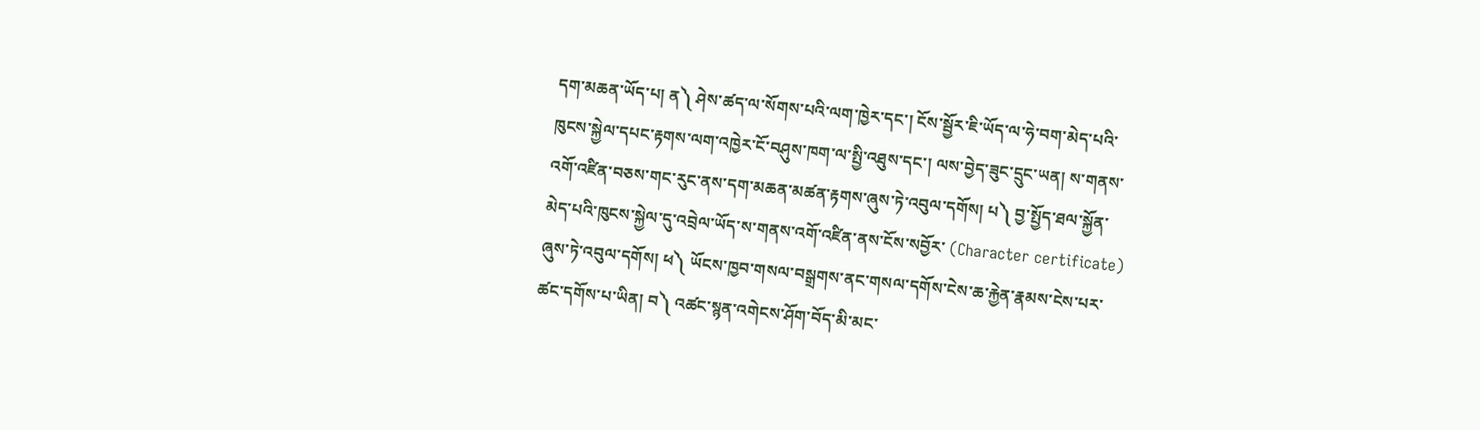དག་མཆན་ཡོད་པ། ན༽ ཤེས་ཚད་ལ་སོགས་པའི་ལག་ཁྱེར་དང་། ངོས་སྦྱོར་ཇི་ཡོད་ལ་ཧེ་བག་མེད་པའི་ཁུངས་སྐྱེལ་དཔང་རྟགས་ལག་འཁྱེར་ངོ་བཤུས་ཁག་ལ་སྤྱི་འཐུས་དང་། ལས་བྱེད་ཟུང་དྲུང་ཡན། ས་གནས་འགོ་འཛིན་བཅས་གང་རུང་ནས་དག་མཆན་མཚན་རྟགས་ཞུས་ཏེ་འབུལ་དགོས། པ༽ བྱ་སྤྱོད་ཐལ་སྐྱོན་མེད་པའི་ཁུངས་སྐྱེལ་དུ་འབྲེལ་ཡོད་ས་གནས་འགོ་འཛིན་ནས་ངོས་སབྱོར་ (Character certificate) ཞུས་ཏེ་འབུལ་དགོས། ཕ༽ ཡོངས་ཁྱབ་གསལ་བསྒྲགས་ནང་གསལ་དགོས་ངེས་ཆ་རྐྱེན་རྣམས་ངེས་པར་ཚང་དགོས་པ་ཡིན། བ༽ འཚང་སྙན་འགེངས་ཤོག་བོད་མི་མང་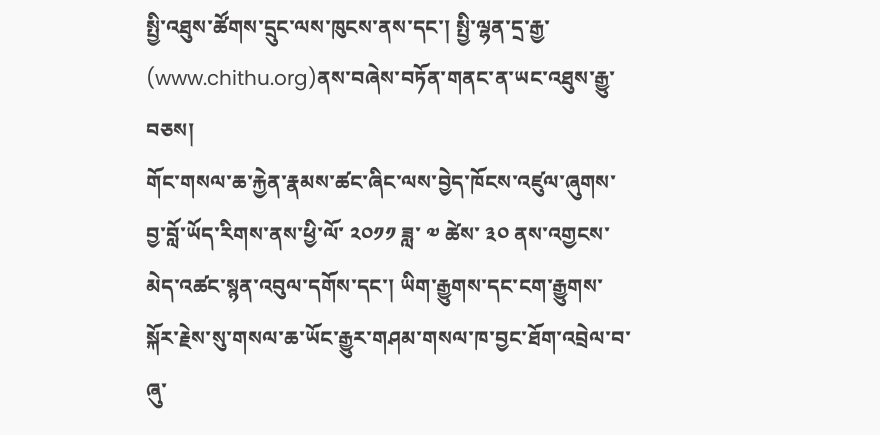སྤྱི་འཐུས་ཚོགས་དྲུང་ལས་ཁུངས་ནས་དང་། སྤྱི་ལྷན་དྲ་རྒྱ་ (www.chithu.org)ནས་བཞེས་བཏོན་གནང་ན་ཡང་འཐུས་རྒྱུ་བཅས།
གོང་གསལ་ཆ་རྐྱེན་རྣམས་ཚང་ཞིང་ལས་བྱེད་ཁོངས་འཛུལ་ཞུགས་བྱ་བློ་ཡོད་རིགས་ནས་ཕྱི་ལོ་ ༢༠༡༡ ཟླ་ ༧ ཚེས་ ༣༠ ནས་འགྱངས་མེད་འཚང་སྙན་འབུལ་དགོས་དང་། ཡིག་རྒྱུགས་དང་ངག་རྒྱུགས་སྐོར་རྗེས་སུ་གསལ་ཆ་ཡོང་རྒྱུར་གཤམ་གསལ་ཁ་བྱང་ཐོག་འབྲེལ་བ་ཞུ་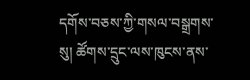དགོས་བཅས་ཀྱི་གསལ་བསྒྲགས་སུ། ཚོགས་དྲུང་ལས་ཁུངས་ནས་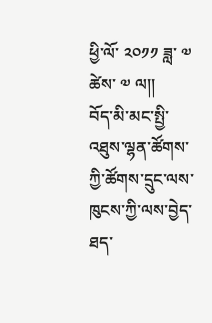ཕྱི་ལོ་ ༢༠༡༡ ཟླ་ ༧ ཚེས་ ༧ ལ།།
བོད་མི་མང་སྤྱི་འཐུས་ལྷན་ཚོགས་ཀྱི་ཚོགས་དྲུང་ལས་ཁུངས་ཀྱི་ལས་བྱེད་ཐད་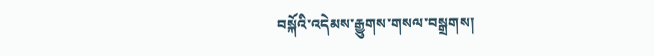བསྐོའི་འདེམས་རྒྱུགས་གསལ་བསྒྲགས།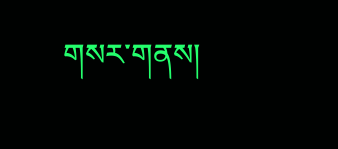གསར་གནས།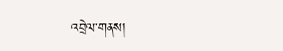འབྲེལ་གནས།